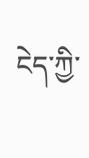ངེད་ཀྱི་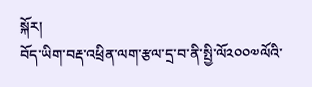སྐོར།
བོད་ཡིག་བརྡ་འཕྲིན་ལག་རྩལ་དྲ་བ་ནི་སྤྱི་ལོ༢༠༠༧ལོའི་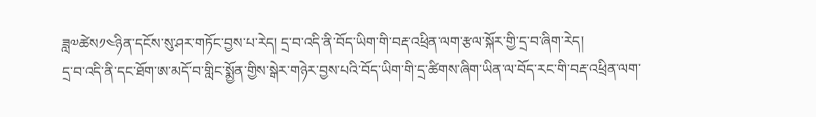ཟླ༧ཚེས༡༤ཉིན་དངོས་སུ་ཤར་གཏོང་བྱས་པ་རེད། དྲ་བ་འདི་ནི་བོད་ཡིག་གི་བརྡ་འཕྲིན་ལག་རྩལ་སྐོར་གྱི་དྲ་བ་ཞིག་རེད།
དྲ་བ་འདི་ནི་དང་ཐོག་ཨ་མདོ་བ་གླིང་སྨྱོན་གྱིས་སྒེར་གཉེར་བྱས་པའི་བོད་ཡིག་གི་དྲ་ཚིགས་ཞིག་ཡིན་ལ་བོད་རང་གི་བརྡ་འཕྲིན་ལག་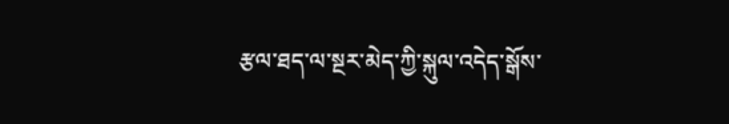རྩལ་ཐད་ལ་སྔར་མེད་ཀྱི་སྐུལ་འདེད་སྒོས་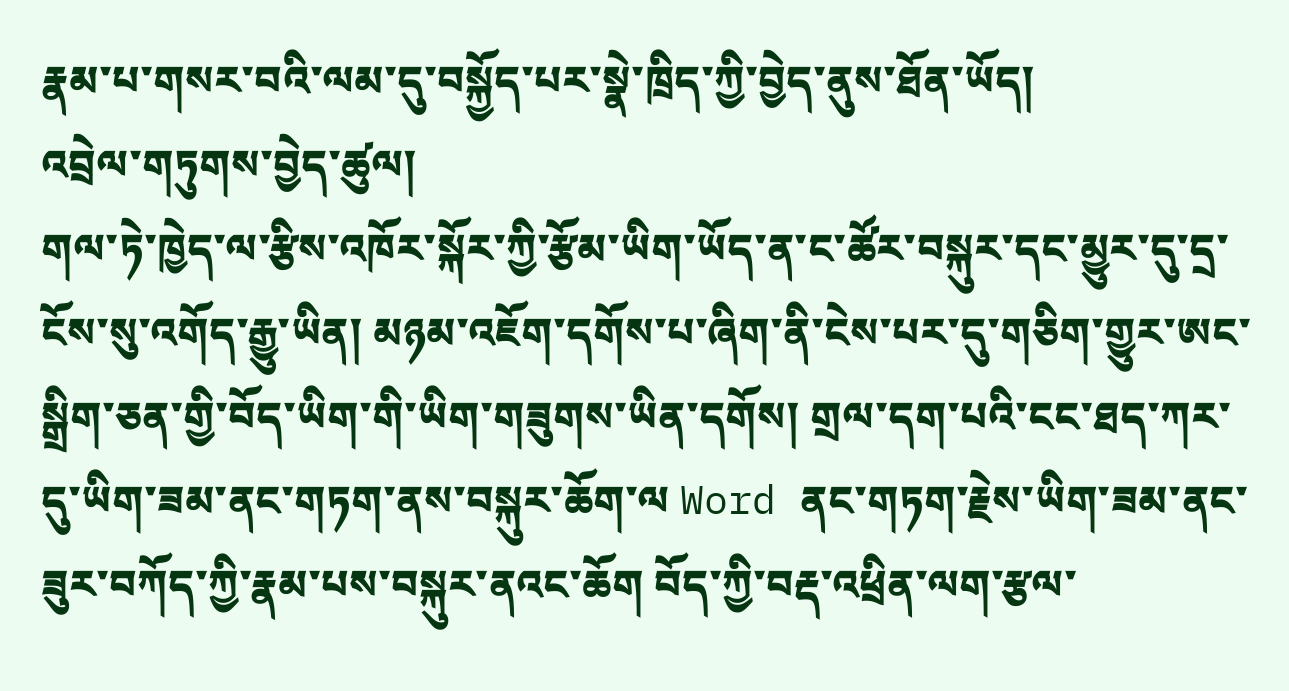རྣམ་པ་གསར་བའི་ལམ་དུ་བསྐྱོད་པར་སྣེ་ཁྲིད་ཀྱི་བྱེད་ནུས་ཐོན་ཡོད།
འབྲེལ་གཏུགས་བྱེད་ཚུལ།
གལ་ཏེ་ཁྱེད་ལ་རྩིས་འཁོར་སྐོར་ཀྱི་རྩོམ་ཡིག་ཡོད་ན་ང་ཚོར་བསྐུར་དང་མྱུར་དུ་དྲ་ངོས་སུ་འགོད་རྒྱུ་ཡིན། མཉམ་འཇོག་དགོས་པ་ཞིག་ནི་ངེས་པར་དུ་གཅིག་གྱུར་ཨང་སྒྲིག་ཅན་གྱི་བོད་ཡིག་གི་ཡིག་གཟུགས་ཡིན་དགོས། གྲལ་དག་པའི་ངང་ཐད་ཀར་དུ་ཡིག་ཟམ་ནང་གཏག་ནས་བསྐུར་ཆོག་ལ Word ནང་གཏག་རྗེས་ཡིག་ཟམ་ནང་ཟུར་བཀོད་ཀྱི་རྣམ་པས་བསྐུར་ནའང་ཆོག བོད་ཀྱི་བརྡ་འཕྲིན་ལག་རྩལ་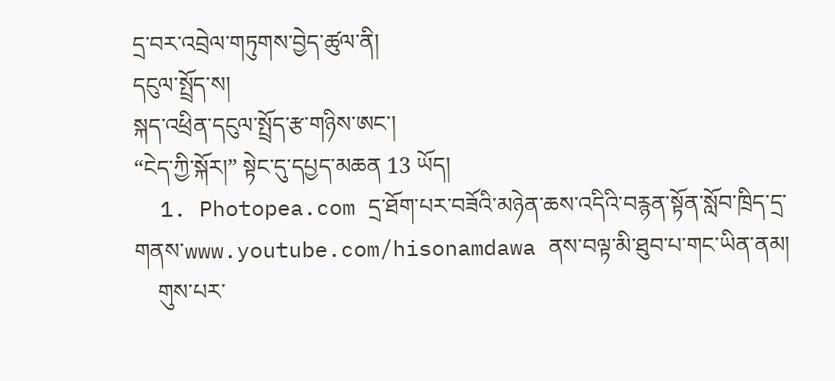དྲ་བར་འབྲེལ་གཏུགས་བྱེད་ཚུལ་ནི།
དངུལ་སྤྲོད་ས།
སྐད་འཕྲིན་དངུལ་སྤྲོད་རྩ་གཉིས་ཨང་།
“ངེད་ཀྱི་སྐོར།” སྟེང་དུ་དཔྱད་མཆན 13 ཡོད།
  1. Photopea.com དྲ་ཐོག་པར་བཟོའི་མཉེན་ཆས་འདིའི་བརྙན་སྟོན་སློབ་ཁྲིད་དྲ་གནས་www.youtube.com/hisonamdawa ནས་བལྟ་མི་ཐུབ་པ་གང་ཡིན་ནམ།
    གུས་པར་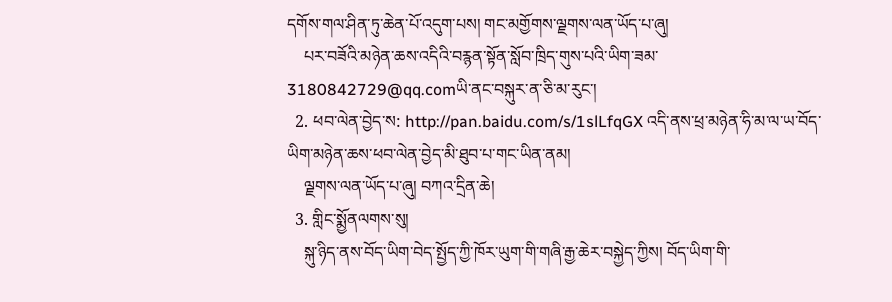དགོས་གལ་ཤིན་ཏུ་ཆེན་པོ་འདུག་པས། གང་མགྱོགས་ལྗགས་ལན་ཡོད་པ་ཞུ།
    པར་བཟོའི་མཉེན་ཆས་འདིའི་བརྙན་སྟོན་སློབ་ཁྲིད་གུས་པའི་ཡིག་ཟམ་3180842729@qq.comཡི་ནང་བསྐུར་ན་ཅི་མ་རུང་།
  2. ཕབ་ལེན་བྱེད་ས: http://pan.baidu.com/s/1slLfqGX འདི་ནས་ཕྲ་མཉེན་ཧི་མ་ལ་ཡ་བོད་ཡིག་མཉེན་ཆས་ཕབ་ལེན་བྱེད་མི་ཐུབ་པ་གང་ཡིན་ནམ།
    ལྗགས་ལན་ཡོད་པ་ཞུ། བཀའ་དྲིན་ཆེ།
  3. གླིང་སྨྱོནལགས་སུ།
    སྐུ་ཉིད་ནས་བོད་ཡིག་བེད་སྤྱོད་ཀྱི་ཁོར་ཡུག་གི་གཞི་རྒྱ་ཆེར་བསྐྱེད་ཀྱིས། བོད་ཡིག་གི་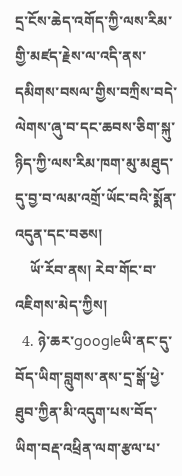དྲ་ངོས་ཆེད་འགོད་ཀྱི་ལས་རིམ་གྱི་མཛད་རྗེས་ལ་འདི་ནས་དམིགས་བསལ་གྱིས་བཀྲིས་བདེ་ལེགས་ཞུ་བ་དང་ཆབས་ཅིག་སྐུ་ཉིད་ཀྱི་ལས་རིམ་ཁག་མུ་མཐུད་དུ་བྱ་བ་ལམ་འགྲོ་ཡོང་བའི་སྨོན་འདུན་དང་བཅས།
    ཡོ་རོབ་ནས། རེབ་གོང་བ་འཇིགས་མེད་ཀྱིས།
  4. ཉེ་ཆར་googleཡི་ནང་དུ་བོད་ཡིག་བླུགས་ནས་དྲ་སྒོ་ཕྱེ་ཐུབ་ཀྱིན་མི་འདུག་པས་བོད་ཡིག་བརྡ་འཕྲིན་ལག་རྩལ་པ་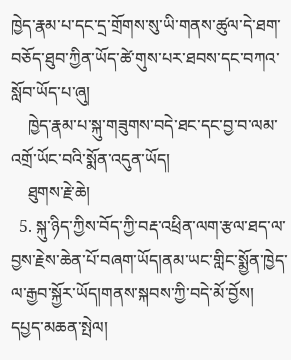ཁྱེད་རྣམ་པ་དང་དྲ་གྲོགས་སུ་ཡི་གནས་ཚུལ་དེ་ཐག་བཅོད་ཐུབ་ཀྱིན་ཡོད་ཚེ་གུས་པར་ཐབས་དང་བཀའ་སློབ་ཡོད་པ་ཞུ།
    ཁྱེད་རྣམ་པ་སྐུ་གཟུགས་བདེ་ཐང་དང་བྱ་བ་ལམ་འགྲོ་ཡོང་བའི་སྨོན་འདུན་ཡོད།
    ཐུགས་རྗེ་ཆེ།
  5. སྐུ་ཉིད་ཀྱིས་བོད་ཀྱི་བརྡ་འཕྲིན་ལག་རྩལ་ཐད་ལ་བྱས་རྗེས་ཆེན་པོ་བཞག་ཡོད།ནམ་ཡང་གླིང་སྨྱོན་ཁྱེད་ལ་རྒྱབ་སྐྱོར་ཡོད།གནས་སྐབས་ཀྱི་བདེ་མོ་བྱོས།
དཔྱད་མཆན་སྤེལ།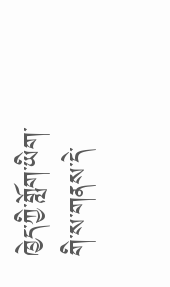ཁྱེད་ཀྱི་གློག་ཡིག་གི་ས་གནས་དེ་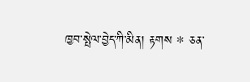ཁྱབ་སྤེལ་བྱེད་ཀི་མིན། རྟགས * ཅན་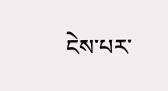ངེས་པར་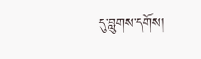དུ་བླུགས་དགོས།